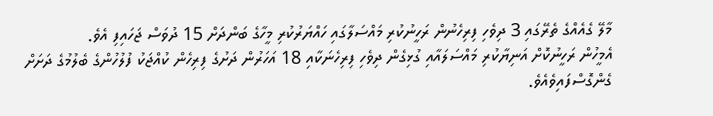މާލޭ ގެއެއްގެ ތެރޭގައި 3 ދިވެހި ފިރިހެނުން ރަހީނުކުރި މައްސަލާގައި ހައްޔަރުކުރި މީހާގެ ބަންދަށް 15 ދުވަސް ޖަހައިފި އެވެ.
އެމީހުން ރަހީނުކޮށް އަނިޔާކުރި މައްސަލައާއި ގުޅިގެން ދިވެހި ފިރިހެނަކާއި 18 އަހަރުން ދަށުގެ ފިރިހެން ކުއްޖަކު ފުލުހުންގެ ބެލުމުގެ ދަށަށް ގެންގޮސްފައިވެއެވެ.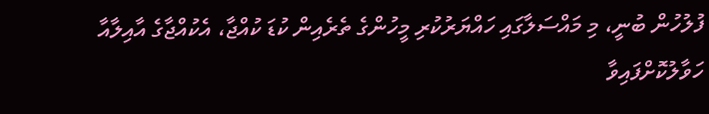ފުލުހުން ބުނީ، މި މައްސަލާގައި ހައްޔަރުކުރި މީހުންގެ ތެރެއިން ކުޑަ ކުއްޖާ، އެކުއްޖާގެ އާއިލާއާ ހަވާލުކޮށްފައިވާ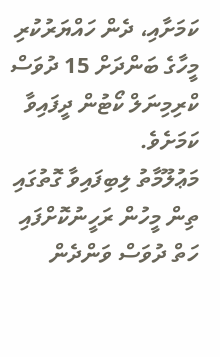ކަމަށާއި، ދެން ހައްޔަރުކުރި މީހާގެ ބަންދަށް 15 ދުވަސް ކްރިމިނަލް ކޯޓުން ދީފައިވާ ކަމަށެވެ.
މަޢުލޫމާތު ލިބިފައިވާ ގޮތުގައި ތިން މީހުން ރަހީނުކޮށްފައި ހަތް ދުވަސް ވަންދެން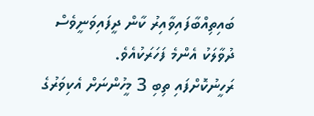ބައިތިއްބާފައިވާއިރު ކާން ދީފައިވަނީވެސް ދުވާލަކު އެންމެ ފަހަރަކުއެވެ.
ރަހީނުކޮށްފައި ތިބި 3 މީހުންނަށް އެކިވަރުގެ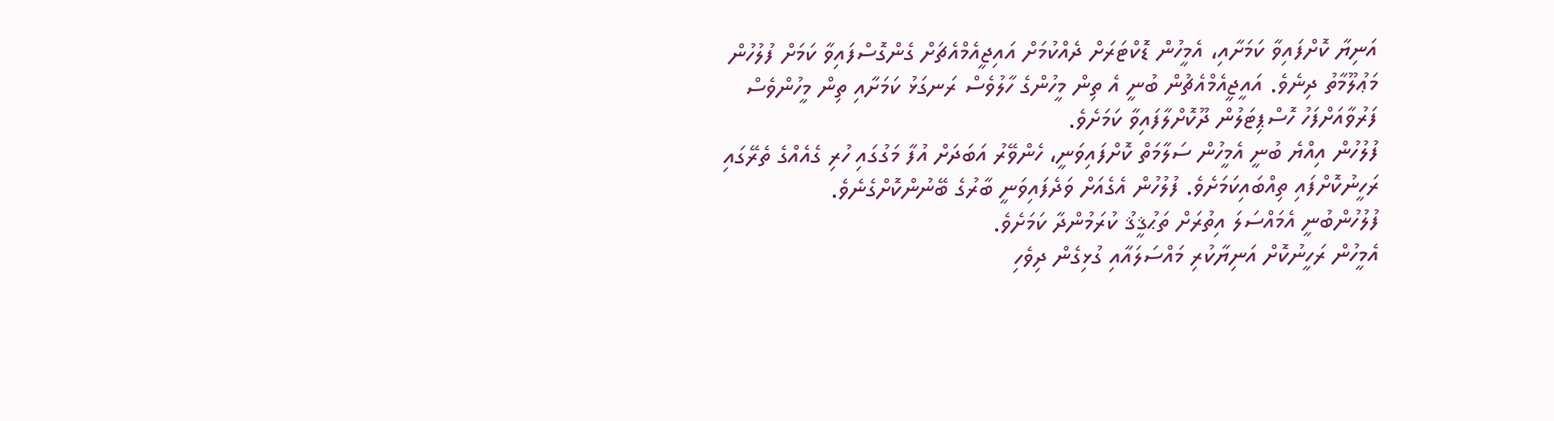އަނިޔާ ކޮށްފައިވާ ކަމަށާއި، އެމީހުން ޑޮކްޓަރަށް ދެއްކުމަށް އައިޖީއެމްއެޗަށް ގެންގޮސްފައިވާ ކަމަށް ފުލުހުން މަޢުލޫމާތު ދިނެވެ. އައީޖީއެމްއެޗުން ބުނީ އެ ތިން މީހުންގެ ހާލުވެސް ރަނގަޅު ކަމަށާއި ތިން މީހުންވެސް ފަރުވާއަށްފަހު ހޮސްޕިޓަލުން ދޫކޮށްލާފައިވާ ކަމަށެވެ.
ފުލުހުން އިއްޔެ ބުނީ އެމީހުން ސަލާމަތް ކޮށްފައިވަނީ، ހެންވޭރު އަބަދަށް އުފާ މަގުގައި ހުރި ގެއެއްގެ ތެރޭގައި ރަހީނުކޮށްފައި ތިއްބައިކަމަށެވެ. ފުލުހުން އެގެއަށް ވަދެފައިވަނީ ބާރުގެ ބޭނުންކޮށްގެނެވެ.
ފުލުހުންބުނީ އެމައްސަލަ އިތުރަށް ތަޙުޤީޤު ކުރަމުންދާ ކަމަށެވެ.
އެމީހުން ރަހީނުކޮށް އަނިޔާކުރި މައްސަލައާއި ގުޅިގެން ދިވެހި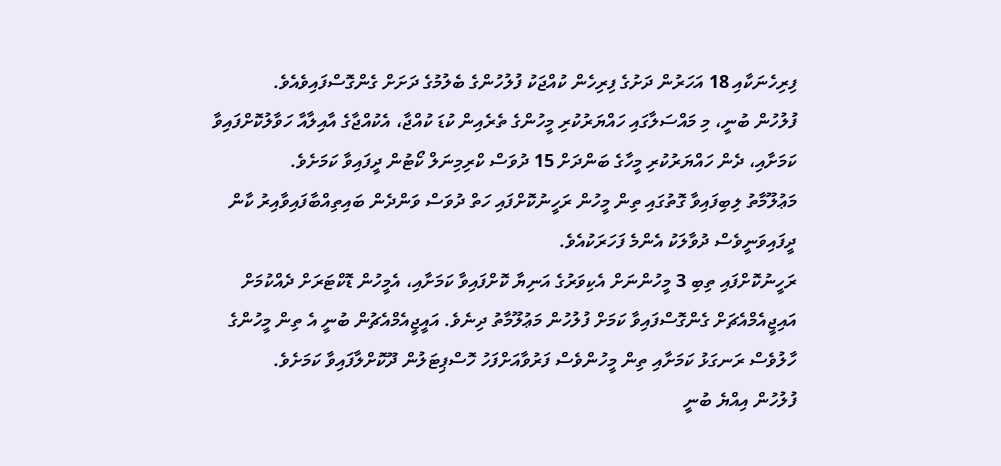ފިރިހެނަކާއި 18 އަހަރުން ދަށުގެ ފިރިހެން ކުއްޖަކު ފުލުހުންގެ ބެލުމުގެ ދަށަށް ގެންގޮސްފައިވެއެވެ.
ފުލުހުން ބުނީ، މި މައްސަލާގައި ހައްޔަރުކުރި މީހުންގެ ތެރެއިން ކުޑަ ކުއްޖާ، އެކުއްޖާގެ އާއިލާއާ ހަވާލުކޮށްފައިވާ ކަމަށާއި، ދެން ހައްޔަރުކުރި މީހާގެ ބަންދަށް 15 ދުވަސް ކްރިމިނަލް ކޯޓުން ދީފައިވާ ކަމަށެވެ.
މަޢުލޫމާތު ލިބިފައިވާ ގޮތުގައި ތިން މީހުން ރަހީނުކޮށްފައި ހަތް ދުވަސް ވަންދެން ބައިތިއްބާފައިވާއިރު ކާން ދީފައިވަނީވެސް ދުވާލަކު އެންމެ ފަހަރަކުއެވެ.
ރަހީނުކޮށްފައި ތިބި 3 މީހުންނަށް އެކިވަރުގެ އަނިޔާ ކޮށްފައިވާ ކަމަށާއި، އެމީހުން ޑޮކްޓަރަށް ދެއްކުމަށް އައިޖީއެމްއެޗަށް ގެންގޮސްފައިވާ ކަމަށް ފުލުހުން މަޢުލޫމާތު ދިނެވެ. އައީޖީއެމްއެޗުން ބުނީ އެ ތިން މީހުންގެ ހާލުވެސް ރަނގަޅު ކަމަށާއި ތިން މީހުންވެސް ފަރުވާއަށްފަހު ހޮސްޕިޓަލުން ދޫކޮށްލާފައިވާ ކަމަށެވެ.
ފުލުހުން އިއްޔެ ބުނީ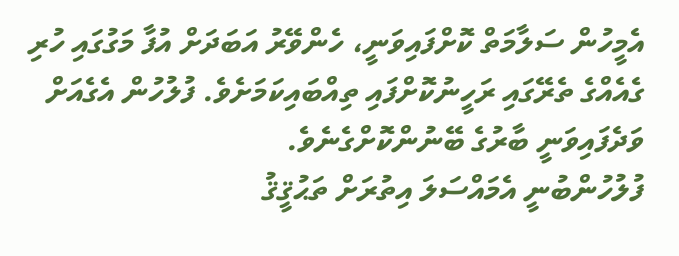އެމީހުން ސަލާމަތް ކޮށްފައިވަނީ، ހެންވޭރު އަބަދަށް އުފާ މަގުގައި ހުރި ގެއެއްގެ ތެރޭގައި ރަހީނުކޮށްފައި ތިއްބައިކަމަށެވެ. ފުލުހުން އެގެއަށް ވަދެފައިވަނީ ބާރުގެ ބޭނުންކޮށްގެނެވެ.
ފުލުހުންބުނީ އެމައްސަލަ އިތުރަށް ތަޙުޤީޤު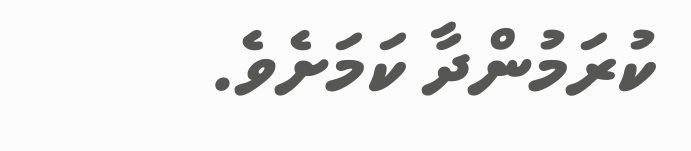ކުރަމުންދާ ކަމަށެވެ.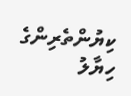ކިޔުންތެރިންގެ ހިޔާލު